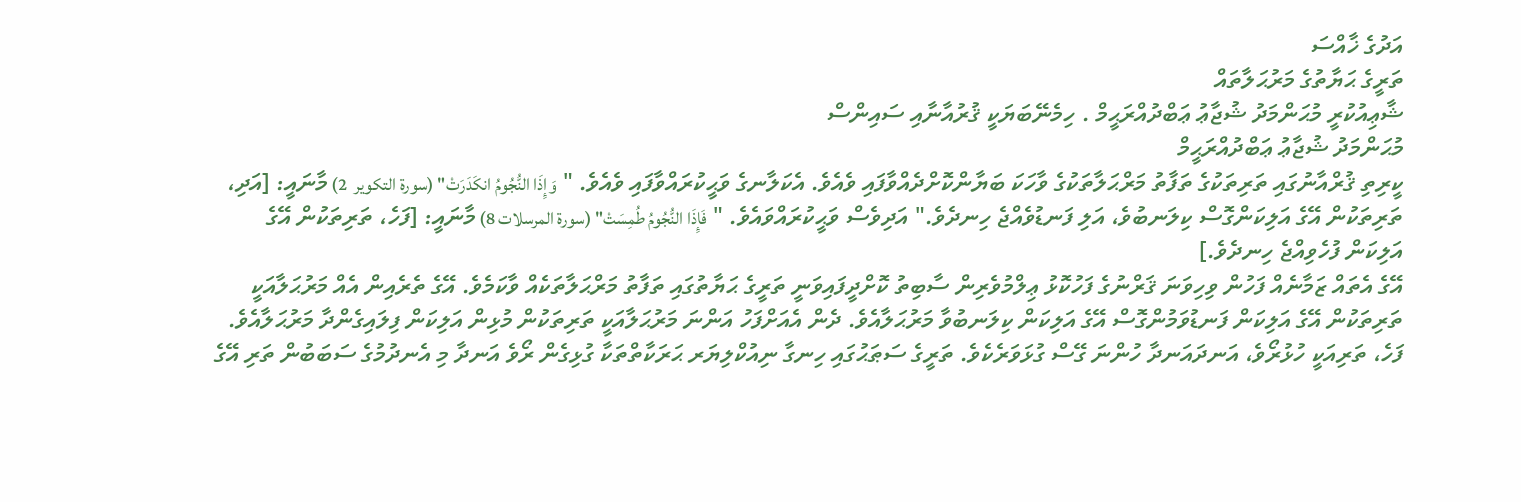އަދުގެ ޚާއްސަ
ތަރީގެ ޙަޔާތުގެ މަރުޙަލާތައް
ޝާޢިއުކުރީ މުޙަންމަދު ޝުޖާޢު ޢަބްދުއްރަޙީމް . ހިމެނޭބަޔަކީ ޤުރުއާނާއި ސައިންސް
މުޙަންމަދު ޝުޖާޢު ޢަބްދުއްރަޙީމް
ކީރިތި ޤުރްއާނުގައި ތަރިތަކުގެ ތަފާތު މަރްޙަލާތަކުގެ ވާހަކަ ބަޔާންކޮށްދެއްވާފައި ވެއެވެ. އެކަލާނގެ ވަޙީކުރައްވާފައި ވެއެވެ. " وَإِذَا النُّجُومُ انكَدَرَتْ" (سورة التكوير  2) މާނައީ: [އަދި، ތަރިތަކުން އޭގެ އަލިކަންގޮސް ކިލަނބުވެ، އަލި ފަނޑުވެއްޖެ ހިނދެވެ." އަދިވެސް ވަޙީކުރައްވައެވެ. " فَإِذَا النُّجُومُ طُمِسَتْ" (سورة المرسلات 8) މާނައީ: [ފަހެ، ތަރިތަކުން އޭގެ އަލިކަން ފުހެވިއްޖެ ހިނދެވެ.]
އޭގެ އެތައް ޒަމާނެއް ފަހުން ވިހިވަނަ ޤަރްނުގެ ފަހުކޮޅު ޢިލްމުވެރިން ސާބިތު ކޮށްދީފައިވަނީ ތަރީގެ ޙަޔާތުގައި ތަފާތު މަރްޙަލާތަކެއް ވާކަމެވެ. އޭގެ ތެރެއިން އެއް މަރުޙަލާއަކީ ތަރިތަކުން އޭގެ އަލިކަން ފަނޑުވަމުންގޮސް އޭގެ އަލިކަން ކިލަނބުވާ މަރުޙަލާއެވެ. ދެން އެއަށްފަހު އަންނަ މަރުޙަލާއަކީ ތަރިތަކުން މުޅިން އަލިކަން ފިލައިގެންދާ މަރުޙަލާއެވެ.
ފަހެ، ތަރިއަކީ ހުޅުރޯވެ، އަނދައަނދާ ހުންނަ ގޭސް ގުޅަވަރެކެވެ. ތަރީގެ ސަޠަޙުގައި ހިނގާ ނިއުކްލިޔަރ ޙަރަކާތްތަކާ ގުޅިގެން ރޯވެ އަނދާ މި އެނދުމުގެ ސަބަބުން ތަރި އޭގެ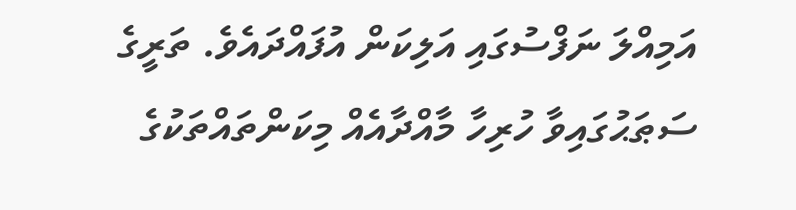އަމިއްލަ ނަފްސުގައި އަލިކަން އުފައްދައެވެ. ތަރީގެ ސަޠަޙުގައިވާ ހުރިހާ މާއްދާއެއް މިކަންތައްތަކުގެ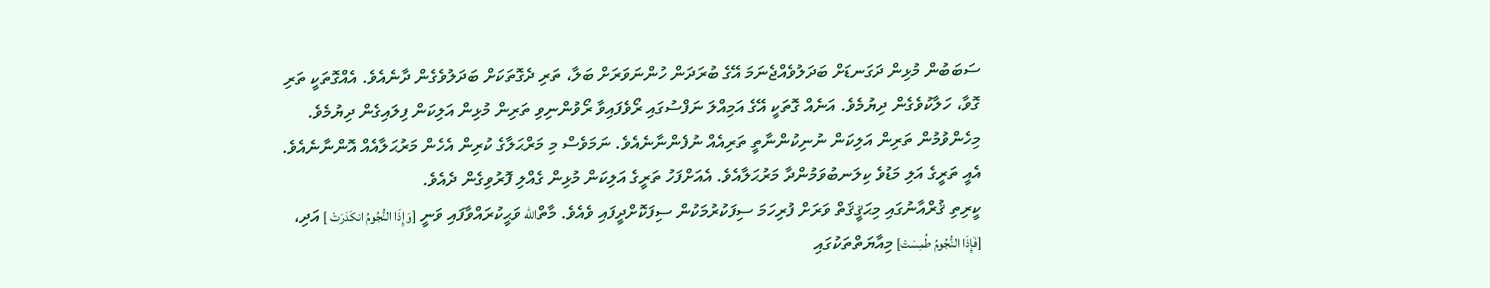ސަބަބުން މުޅިން ދަގަނޑަށް ބަދަލުވެއްޖެނަމަ އޭގެ ބުރަދަން ހުންނަވަރަށް ބަލާ، ތަރި ދެގޮތަކަށް ބަދަލުވެގެން ދާނެއެވެ. އެއްގޮތަކީ ތަރި ގޮވާ، ހަލާކުވެގެން ދިޔުމެވެ. އަނެއް ގޮތަކީ އޭގެ އަމިއްލަ ނަފްސުގައި ރޯވެފައިވާ ރޯވުންނިވި ތަރިން މުޅިން އަލިކަން ފިލައިގެން ދިޔުމެވެ. މިހެންވުމުން ތަރިން އަލިކަން ނުނިކުންނާތީ ތަރިއެއް ނުފެންނާނެއެވެ. ނަމަވެސް މި މަރްޙަލާގެ ކުރިން އެހެން މަރުޙަލާއެއް އޮންނާނެއެވެ. އެއީ ތަރީގެ އަލި މަޑުވެ ކިލަނބުވަމުންދާ މަރުޙަލާއެވެ. އެއަށްފަހު ތަރީގެ އަލިކަން މުޅިން ގެއްލި ފޮރުވިގެން ދެއެވެ.
ކީރިތި ޤުރްއާނުގައި މިޙަޤީޤަތް ވަރަށް ފުރިހަމަ ސިފަކުރުމަކުން ސިފަކޮށްދީފައި ވެއެވެ. މާތްالله ވަޙީކުރައްވާފައި ވަނީ [وَإِذَا النُّجُومُ انكَدَرَتْ ] އަދި، [فَإِذَا النُّجُومُ طُمِسَتْ] މިއާޔަތްތަކުގައި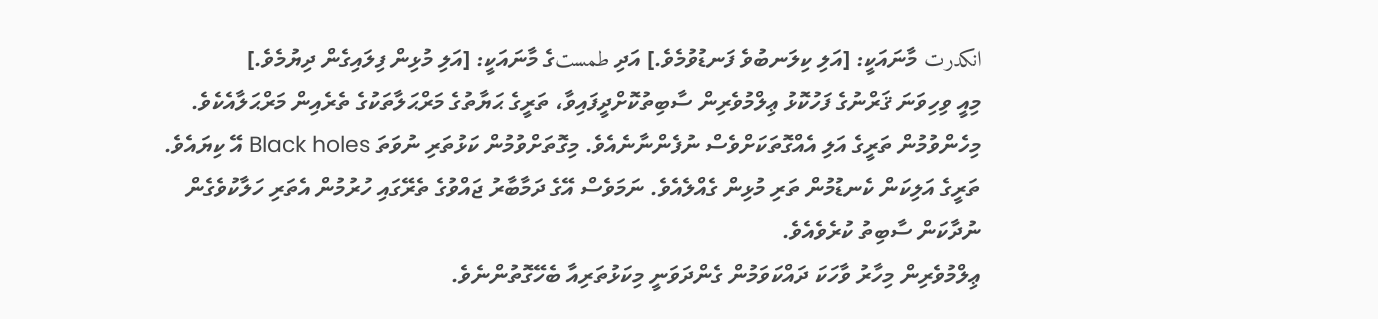انكدرت މާނައަކީ: [އަލި ކިލަނބުވެ ފަނޑުވުމެވެ.] އަދި طمستގެ މާނައަކީ: [އަލި މުޅިން ފިލައިގެން ދިޔުމެވެ.]
މިއީ ވިހިވަނަ ޤަރްނުގެ ފަހުކޮޅު ޢިލްމުވެރިން ސާބިތުކޮށްދީފައިވާ، ތަރީގެ ޙަޔާތުގެ މަރްޙަލާތަކުގެ ތެރެއިން މަރްޙަލާއެކެވެ. މިހެންވުމުން ތަރީގެ އަލި އެއްގޮތަކަށްވެސް ނުފެންނާނެއެވެ. މިގޮތަށްވުމުން ކަޅުތަރި ނުވަތަ Black holes އޭ ކިޔައެވެ. ތަރީގެ އަލިކަން ކެނޑުމުން ތަރި މުޅިން ގެއްލެއެވެ. ނަމަވެސް އޭގެ ދަމާބާރު ޖައްވުގެ ތެރޭގައި ހުރުމުން އެތަރި ހަލާކުވެގެން ނުދާކަން ސާބިތު ކުރެވެއެވެ.
ޢިލްމުވެރިން މިހާރު ވާހަކަ ދައްކަވަމުން ގެންދަވަނީ މިކަޅުތަރިއާ ބެހޭގޮތުންނެވެ.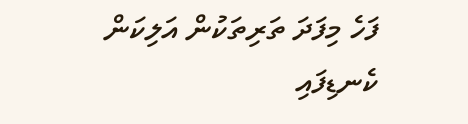ފަހެ މިފަދަ ތަރިތަކުން އަލިކަން ކެނޑިފައި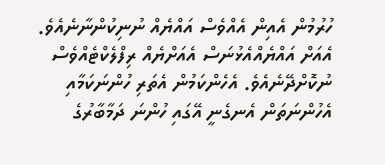ހުރުމުން އެއިން އެއްވެސް އައްޔެއް ނުނިކުންނާނެއެވެ. އެއަށް އައްޔެއްއެޅުނަސް އެއަށްޔެއް ރިފްލެކްޓެއްވެސް ނުކޮށްދޭނެއެވެ. އެހެންކަމުން އެތަރި ހުންނަކަމާއި އެހުންނަތަން އެނގެނީ އޭގައި ހުންނަ ދަމާބާރުގެ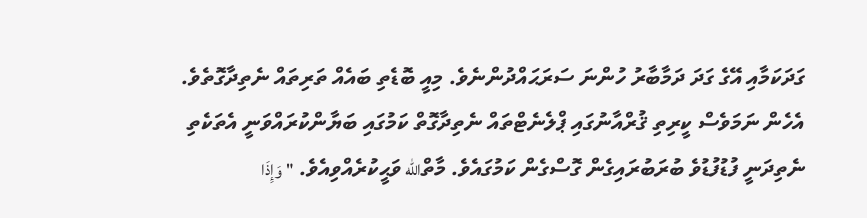ގަދަކަމާއި އޭގެ ގަދަ ދަމާބާރު ހުންނަ ސަރަޙައްދުންނެވެ. މިއީ ބޮޑެތި ބައެއް ތަރިތައް ނެތިދާގޮތެވެ. އެހެން ނަމަވެސް ކީރިތި ޤުރްއާނުގައި ޕްލެނެޓްތައް ނެތިދާގޮތް ކަމުގައި ބަޔާންކުރައްވަނީ އެތަކެތި ނެތިދަނީ ފުޑުފުޑުވެ ބުރަބުރައިގެން ގޮސްގެން ކަމުގައެވެ. މާތްالله ވަޙީކުރެއްވިއެވެ. "وَإِذَا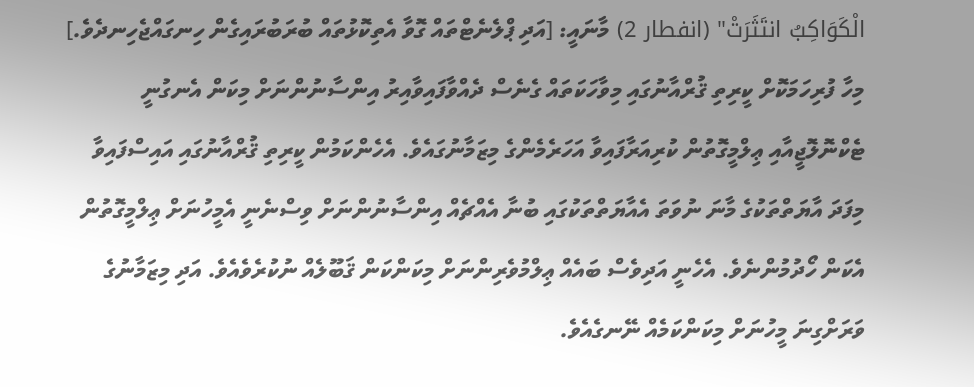الْكَوَاكِبُ انتَثَرَتْ" (انفطار 2) މާނައީ: [އަދި ޕްލެނެޓްތައް ގޮވާ އެތިކޮޅުތައް ބުރަބުރައިގެން ހިނގައްޖެހިނދެވެ.]
މިހާ ފުރިހަމަކޮށް ކީރިތި ޤުރްއާނުގައި މިވާހަކަތައް ގެނެސް ދެއްވާފައިވާއިރު އިންސާނުންނަށް މިކަން އެނގުނީ ޓެކްނޮލޮޖީއާއި ޢިލްމީގޮތުން ކުރިއަރާފައިވާ އަހަރެމެންގެ މިޒަމާނުގައެވެ. އެހެންކަމުން ކީރިތި ޤުރްއާނުގައި އައިސްފައިވާ މިފަދަ އާޔަތްތަކުގެ މާނަ ނުވަތަ އެއާޔަތްތަކުގައި ބުނާ އެއްޗެއް އިންސާނުންނަށް ވިސްނެނީ އެމީހުނަށް ޢިލްމީގޮތުން އެކަން ހޯދުމުންނެވެ. އެހެނީ އަދިވެސް ބައެއް ޢިލްމުވެރިންނަށް މިކަންކަން ޤަބޫލެއް ނުކުރެވެއެވެ. އަދި މިޒަމާނުގެ ވަރަށްގިނަ މީހުނަށް މިކަންކަމެއް ނޭނގެއެވެ.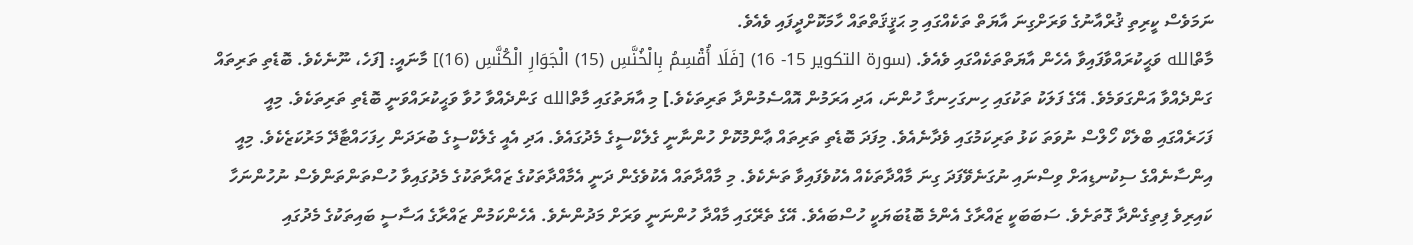ނަމަވެސް ކީރިތި ޤުރްއާނުގެ ވަރަށްގިނަ އާޔަތް ތަކެއްގައި މި ޙަޤީޤަތްތައް ހާމަކޮށްދީފައި ވެއެވެ.
މާތްالله ވަޙީކުރައްވާފައިވާ އެހެން އާޔަތްތަކެއްގައި ވެއެވެ. (سورة التكوير 15- 16) [فَلَا أُقْسِمُ بِالْخُنَّسِ (15) الْجَوَارِ الْكُنَّسِ (16)] މާނައީ: [ފަހެ، ނޫނެކެވެ. ބޮޑެތި ތަރިތައް ގަންދެއްވާ އަންގަވަމެވެ. އޭގެ ފަލަކު ތަކުގައި ހިނގަހިނގާ ހުންނަ، އަދި އަރަމުން އޮއްސެމުންދާ ތަރިތަކެވެ.] މި އާޔަތުގައި މާތްالله ގަންދެއްވާ ހުވާ ވަޙީކުރައްވަނީ ބޮޑެތި ތަރިތަކެވެ. މިއީ ފަހަރެއްގައި ބްލެކް ހޯލްސް ނުވަތަ ކަޅު ތަރިކަމުގައި ވެދާނެއެވެ. މިފަދަ ބޮޑެތި ތަރިތައް ޢާންމުކޮށް ހުންނާނީ ގެލެކްސީގެ މެދުގައެވެ. އަދި އެއީ ގެލެކްސީގެ ބުރަދަން ހިފަހައްޓާދޭ މަރުކަޒެކެވެ. މިއީ އިންސާނެއްގެ ސިކުނޑިއަށް ވިސްނައި ނުގަނެވޭފަދަ ގިނަ މާއްދާތަކެއް އެކުވެފައިވާ ތަނެކެވެ. މި މާއްދާތައް އެކުވެގެން ދަނީ އެމާއްދާތަކުގެ ޒައްރާތަކުގެ މެދުގައިވާ ހުސްތަންތަންވެސް ނުހުންނަހާ ކައިރިވެ ފިތިގެންދާ ގޮތަށެވެ. ސަބަބަކީ ޒައްރާގެ އެންމެ ބޮޑުބަޔަކީ ހުސްބައެވެ. އޭގެ ތެރޭގައި މާއްދާ ހުންނަނީ ވަރަށް މަދުންނެވެ. އެހެންކަމުން ޒައްރާގެ އަސާސީ ބައިތަކުގެ މެދުގައި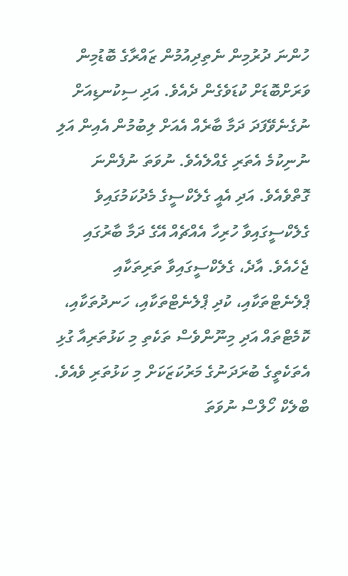ހުންނަ ދުރުމިން ނެތިދިއުމުން ޒައްރާގެ ބޮޑުމިން ވަރަށްބޮޑަށް ކުޑަވެގެން ދެއެވެ. އަދި ސިކުނޑިއަށް ނުގެނެވޭފަދަ ދަމާ ބާރެއް އެއަށް ލިބުމުން އެއިން އަލި ނުނިކުމެ އެތަރި ގެއްލެއެވެ. ނުވަތަ ނުފެންނަ ގޮތްވެއެވެ. އަދި އެއީ ގެލެކްސީގެ މެދުކަމުގައިވެ ގެލެކްސީގައިވާ ހުރިހާ އެއްޗެއް އޭގެ ދަމާ ބާރުގައި ޖެހެއެވެ. އާދެ، ގެލެކްސީގައިވާ ތަރިތަކާއި ޕްލެނެޓްތަކާއި، ކުދި ޕްލެނެޓްތަކާއި، ހަނދުތަކާއި، ކޮމެޓްތައް އަދި މިނޫންވެސް ތަކެތި މި ކަޅުތަރިއާ ގުޅި އެތަކެތީގެ ބުރަދަނުގެ މަރުކަޒަކަށް މި ކަޅުތަރި ވެއެވެ.
ބްލެކް ހޯލްސް ނުވަތަ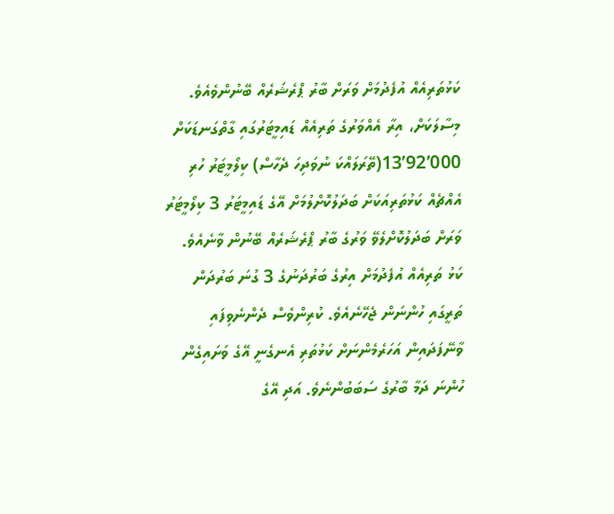ކަޅުތަރިއެއް އުފެދުމަށް ވަރަށް ބާރު ޕްރެޝަރެއް ބޭނުންވެއެވެ. މިސާލަކަށް، އިރާ އެއްވަރުގެ ތަރިއެއް ޑައިމީޓަރުގައި ގާތްގަނޑަކަށް 000’92’13(ތޭރަލައްކަ ނުވަދިހަ ދެހާސް) ކިލޯމީޓަރު ހުރި އެއްޗެއް ކަޅުތަރިއަކަށް ބަދަލުކޮށްލުމަށް އޭގެ ޑައިމީޓަރު 3 ކިލޯމީޓަރު ވަރަށް ބަދަލުކޮށްލެވޭ ވަރުގެ ބާރު ޕްރެޝަރެއް ބޭނުން ވާނެއެވެ. ކަޅު ތަރިއެއް އުފެދުމަށް އިރުގެ ބަރުދަނުގެ 3 ގުނަ ބަރުދަން ތަރީގައި ހުންނަން ޖެހޭނެއެވެ. ކުރިންވެސް ދެންނެވިފައި ވާނޭފަދައިން އަހަރެމެންނަށް ކަޅުތަރި އެނގެނީ އޭގެ ވަށައިގެން ހުންނަ ދަމާ ބާރުގެ ސަބަބުންނެވެ. އަދި އޭގެ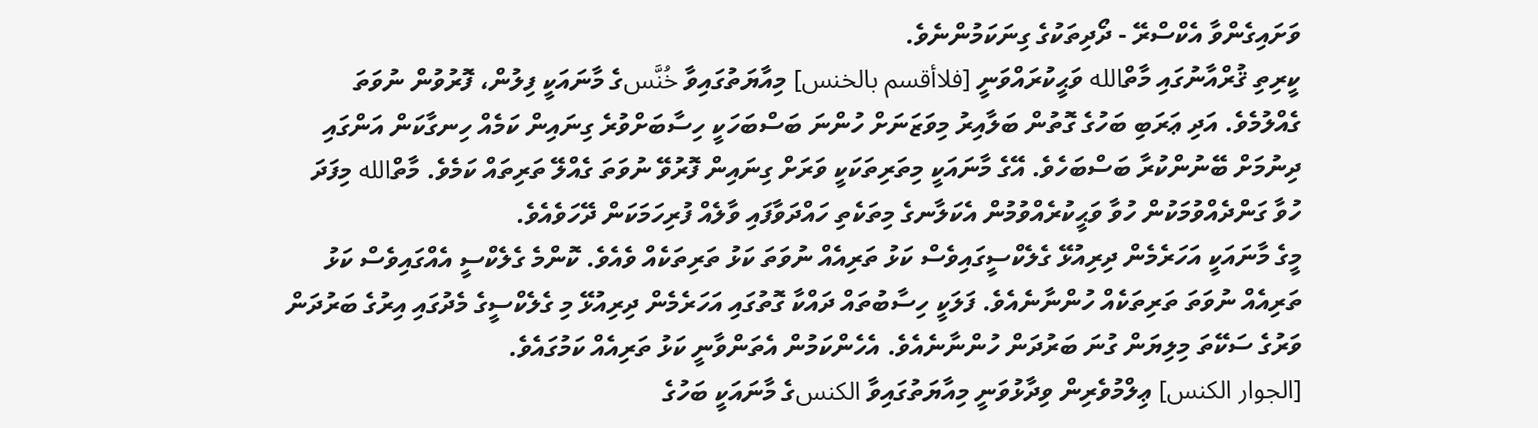ވަށައިގެންވާ އެކްސްރޭ - ދޯދިތަކުގެ ގިނަކަމުންނެވެ.
ކީރިތި ޤުރްއާނުގައި މާތްالله ވަޙީކުރައްވަނީ [فلاأقسم بالخنس] މިއާޔަތުގައިވާ خُنَّسގެ މާނައަކީ ފިލުން، ފޮރުވުން ނުވަތަ ގެއްލުމެވެ. އަދި ޢަރަބި ބަހުގެ ގޮތުން ބަލާއިރު މިވަޒަނަށް ހުންނަ ބަސްބަހަކީ ހިސާބަށްވުރެ ގިނައިން ކަމެއް ހިނގާކަން އަންގައި ދިނުމަށް ބޭނުންކުރާ ބަސްބަހެވެ. އޭގެ މާނައަކީ މިތަރިތަކަކީ ވަރަށް ގިނައިން ފޮރުވޭ ނުވަތަ ގެއްލޭ ތަރިތައް ކަމެވެ. މާތްالله މިފަދަ ހުވާ ގަންދެއްވުމަކުން ހުވާ ވަޙީކުރެއްވުމުން އެކަލާނގެ މިތަކެތި ހައްދަވާފައި ވާލެއް ފުރިހަމަކަން ދޭހަވެއެވެ.
މީގެ މާނައަކީ އަހަރެމެން ދިރިއުޅޭ ގެލެކްސީގައިވެސް ކަޅު ތަރިއެއް ނުވަތަ ކަޅު ތަރިތަކެއް ވެއެވެ. ކޮންމެ ގެލެކްސީ އެއްގައިވެސް ކަޅު ތަރިއެއް ނުވަތަ ތަރިތަކެއް ހުންނާނެއެވެ. ފަލަކީ ހިސާބުތައް ދައްކާ ގޮތުގައި އަހަރެމެން ދިރިއުޅޭ މި ގެލެކްސީގެ މެދުގައި އިރުގެ ބަރުދަން ވަރުގެ ސަކޭތަ މިލިޔަން ގުނަ ބަރުދަން ހުންނާނެއެވެ. އެހެންކަމުން އެތަންވާނީ ކަޅު ތަރިއެއް ކަމުގައެވެ.
[الجوار الكنس] ޢިލްމުވެރިން ވިދާޅުވަނީ މިއާޔަތުގައިވާ الكنسގެ މާނައަކީ ބަހުގެ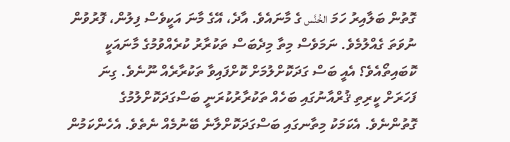ގޮތުން ބަލާއިރު ހަމަ الخُنَّس ގެ މާނައެވެ. އާދެ، އޭގެ މާނަ އަކީވެސް ފިލުން، ފޮރުވުން ނުވަތަ ގެއްލުމެވެ. ނަމަވެސް މިތާ މިދެބަސް ތަކުރާރު ކުރެއްވުމުގެ މާނައަކީ ކޮބައިތޯއެވެ؟ އެއީ ބަސް ގަދަކޮށްލުމަށް ކޮށްފައިވާ ތަކުރާރެއް ނޫނެވެ. ގިނަ ފަހަރަށް ކީރިތި ޤުރްއާނުގައި ބަހެއް ތަކުރާރުކުރަނީ ބަސްގަދަކޮށްލުމުގެ ގޮތުންނެވެ. އެކަމަކު މިތާނގައި ބަސްގަދަކޮށްލާނެ ބޭނުމެއް ނެތެވެ. އެހެންކަމުން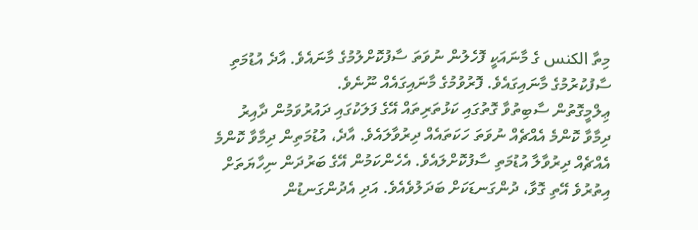މިތާ الكنس ގެ މާނައަކީ ފޮހެލުން ނުވަތަ ސާފުކޮށްލުމުގެ މާނައެވެ. އާދެ އުޑުމަތި ސާފުކުރުމުގެ މާނައިގައެވެ. ފޮރުވުމުގެ މާނައިގައެއް ނޫނެވެ.
ޢިލްމީގޮތުން ސާބިތުވާ ގޮތުގައި ކަޅުތަރިތައް އޭގެ ފަލަކުގައި ދައުރުވަމުން ދާއިރު ދިމާވާ ކޮންމެ އެއްޗެއް ނުވަތަ ހަކަތައެއް ދިރުވާލައެވެ. އާދެ، އުޑުމަތިން ދިމާވާ ކޮންމެ އެއްޗެއް ދިރުވާލާ އުޑުމަތި ސާފުކޮށްލައެވެ. އެހެންކަމުން އޭގެ ބަރުދަން ނިހާޔަތަށް އިތުރުވެ އޭތި ގޮވާ، ދުންގަނޑަކަށް ބަދަލުވެއެވެ. އަދި އެދުންގަނޑުން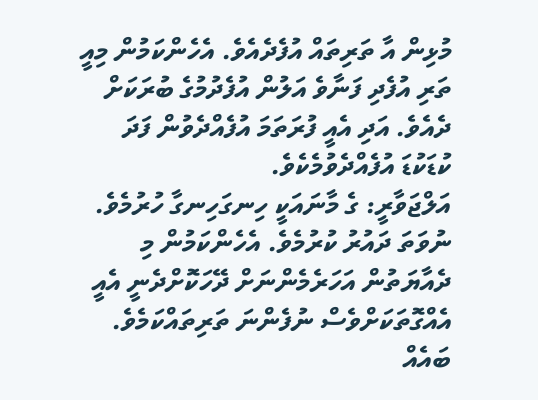މުޅިން އާ ތަރިތައް އުފެދެއެވެ. އެހެންކަމުން މިއީ ތަރި އުފެދި ފަނާވެ އަލުން އުފެދުމުގެ ބުރަކަށް ދެއެވެ. އަދި އެއީ ފުރަތަމަ އުފެއްދެވުން ފަދަ ކުޑަކުޑަ އުފެއްދެވުމެކެވެ.
އަލްޖަވާރީ: ގެ މާނައަކީ ހިނގަހިނގާ ހުރުމެވެ. ނުވަތަ ދައުރު ކުރުމެވެ. އެހެންކަމުން މި ދެއާޔަތުން އަހަރެމެންނަށް ދޭހަކޮށްދެނީ އެއީ އެއްގޮތަކަށްވެސް ނުފެންނަ ތަރިތައްކަމެވެ. ބައެއް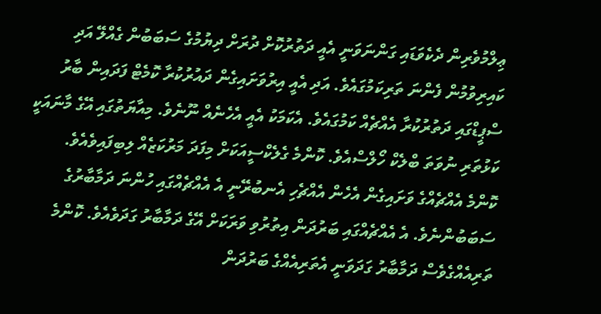ޢިލްމުވެރިން ދެކެވަޑައި ގަންނަވަނީ އެއީ ދަތުރުކޮށް ދުރަށް ދިޔުމުގެ ސަބަބުން ގެއްލޭ އަދި ކައިރިވުމުން ފެންނަ ތަރިކަމުގައެވެ. އަދި އެއީ އިރުވަށައިގެން ދައުރުކުރާ ކޮމެޓް ފަދައިން ބާރު ސްޕީޑްގައި ދަތުރުކުރާ އެއްޗެއް ކަމުގައެވެ. އެކަމަކު އެއީ އެހެނެއް ނޫނެވެ. މިއާޔަތުގައި އޭގެ މާނައަކީ ކަޅުތަރި ނުވަތަ ބްލެކް ހޯލްސްއެވެ. ކޮންމެ ގެލެކްސީއަކަށް މިފަދަ މަރުކަޒެއް ލިބިފައިވެއެވެ.
ކޮންމެ އެއްޗެއްގެ ވަށައިގެން އެހެން އެއްޗެހި އެނބުރޭނީ އެ އެއްޗެއްގައި ހުންނަ ދަމާބާރުގެ ސަބަބުންނެވެ. އެ އެއްޗެއްގައި ބަރުދަން އިތުރުވި ވަރަކަށް އޭގެ ދަމާބާރު ގަދަވެއެވެ. ކޮންމެ ތަރިއެއްގެވެސް ދަމާބާރު ގަދަވަނީ އެތަރިއެއްގެ ބަރުދަން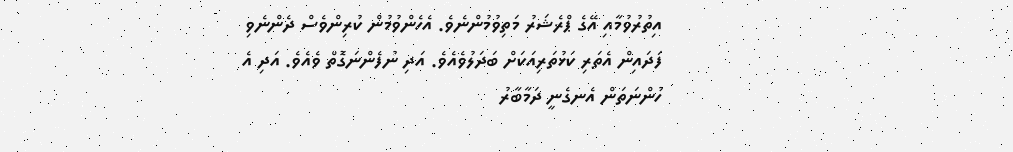އިތުރުވުމާއި އޭގެ ޕްރެޝަރު މަތިވުމުންނެވެ. އެހެންވުމުން ކުރިންވެސް ދެންނެވި ފަދައިން އެތަރި ކަޅުތަރިއަކަށް ބަދަލުވެއެވެ. އަދި ނުފެންނަގޮތް ވެއެވެ. އަދި އެ ހުންނަތަން އެނގެނީ ދަމާބާރު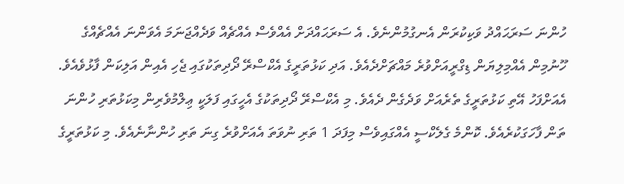ހުންނަ ސަރަޙައްދު ވަކިކުރަން އެނގުމުންނެވެ. އެ ސަރަޙައްދަށް އެއްވެސް އެއްޗެއް ވަދެއްޖަނަމަ އެވަންނަ އެއްޗެއްގެ ހޫނުމިން އެއްމިލިޔަން ޑިގްރީއަށްވުރެ މައްޗަށްދެއެވެ. އަދި ކަޅުތަރީގެ އެކްސްރޭ ދޯދިތަކުގައި ޖެހި އެއިން އަލިކަން ފާޅުވެއެވެ. އެއަށްފަހު އޭތި ކަޅުތަރީގެ ތެރެއަށް ވަދެގެން ދެއެވެ. މި އެކްސްރޭ ދޯދިތަކުގެ އެހީގައި ފަލަކީ ޢިލްމުވެރިން މިކަޅުތަރި ހުންނަ ތަން ފާހަގަކުރެއެވެ. ކޮންމެ ގެލެކްސީ އެއްގައިވެސް މިފަދަ 1 ތަރި ނުވަތަ އެއަށްވުރެ ގިނަ ތަރި ހުންނާނެއެވެ. މި ކަޅުތަރީގެ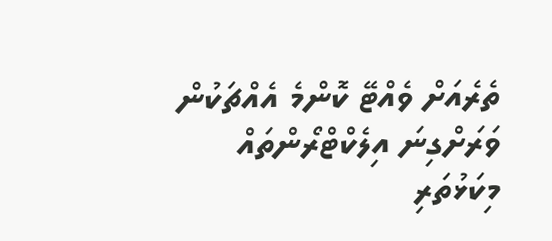ތެރެއަށް ވެއްޓޭ ކޮންމެ އެއްޗަކުން ވަރަށްގިނަ އިލެކްޓްރޯންތައް މިކަޅުތަރި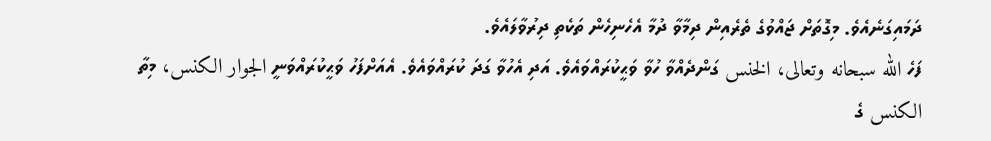ދަމައިގަނެއެވެ. މިގޮތަށް ޖައްވުގެ ތެރެއިން ދިމާވާ ދުމާ އެހެނިހެން ތަކެތި ދިރުވާލައެވެ.
ފަހެ الله سبحانه وتعالى، الخنس ގަންދެއްވާ ހުވާ ވަޙީކުރައްވައެވެ. އަދި އެހުވާ ގަދަ ކުރައްވައެވެ. އެއަށްފަހު ވަޙީކުރައްވަނީ الجوار الكنس، މިތާ الكنس ގެ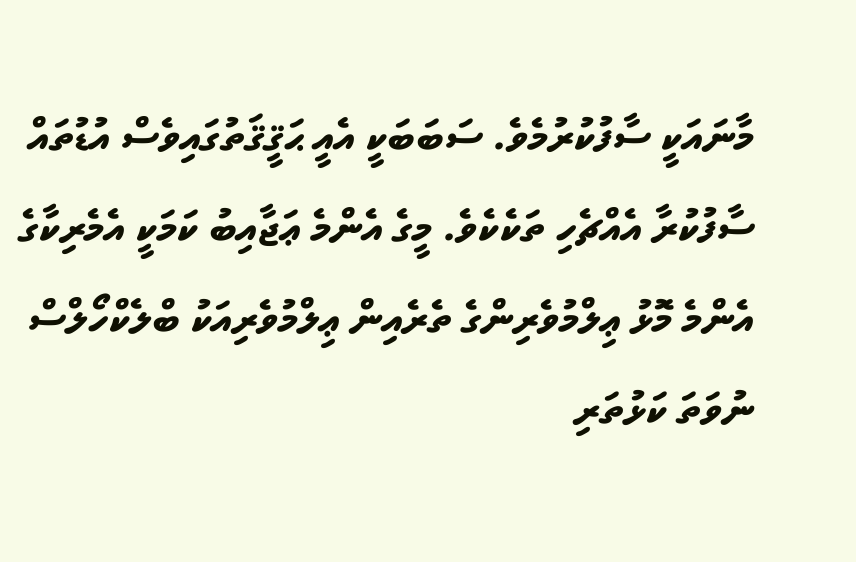މާނައަކީ ސާފުކުރުމެވެ. ސަބަބަކީ އެއީ ޙަޤީޤަތުގައިވެސް އުޑުތައް ސާފުކުރާ އެއްޗެހި ތަކެކެވެ. މީގެ އެންމެ ޢަޖާއިބު ކަމަކީ އެމެރިކާގެ އެންމެ މޮޅު ޢިލްމުވެރިންގެ ތެރެއިން ޢިލްމުވެރިއަކު ބްލެކްހޯލްސް ނުވަތަ ކަޅުތަރި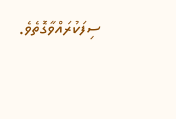ސިފަކުރައްވާގޮތެވެ.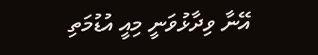އޭނާ ވިދާޅުވަނީ މިއީ އުޑުމަތި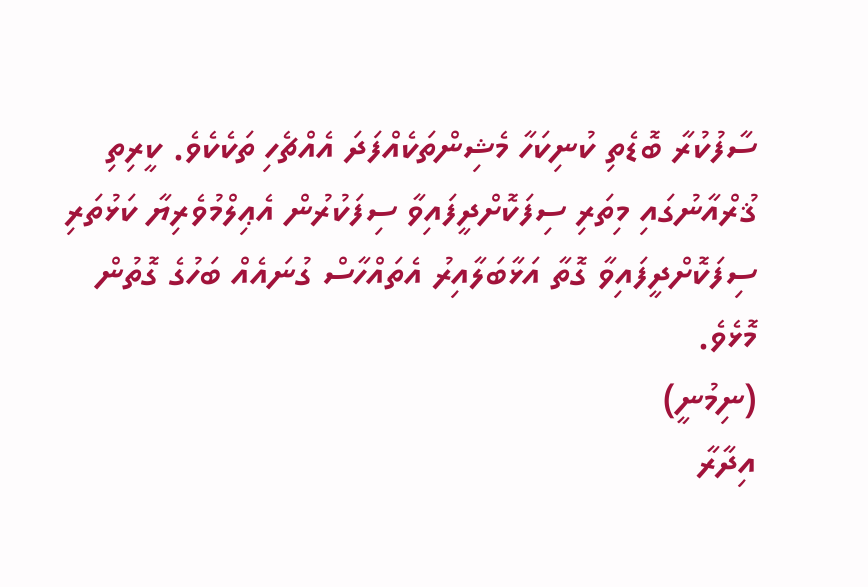ސާފުކުރާ ބޮޑެތި ކުނިކަހާ މެޝިންތަކެއްފަދަ އެއްޗެހި ތަކެކެވެ. ކީރިތި ޤުރްއާނުގައި މިތަރި ސިފަކޮށްދީފައިވާ ސިފަކުރުން އެޢިލްމުވެރިޔާ ކަޅުތަރި ސިފަކޮށްދީފައިވާ ގޮތާ އަޅާބަލާއިރު އެތައްހާސް ގުނައެއް ބަހުގެ ގޮތުން މޮޅެވެ.
(ނިމުނީ)
އިދާރާ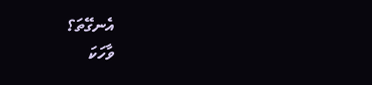އެނގޭތަ؟
ވާހަކަ